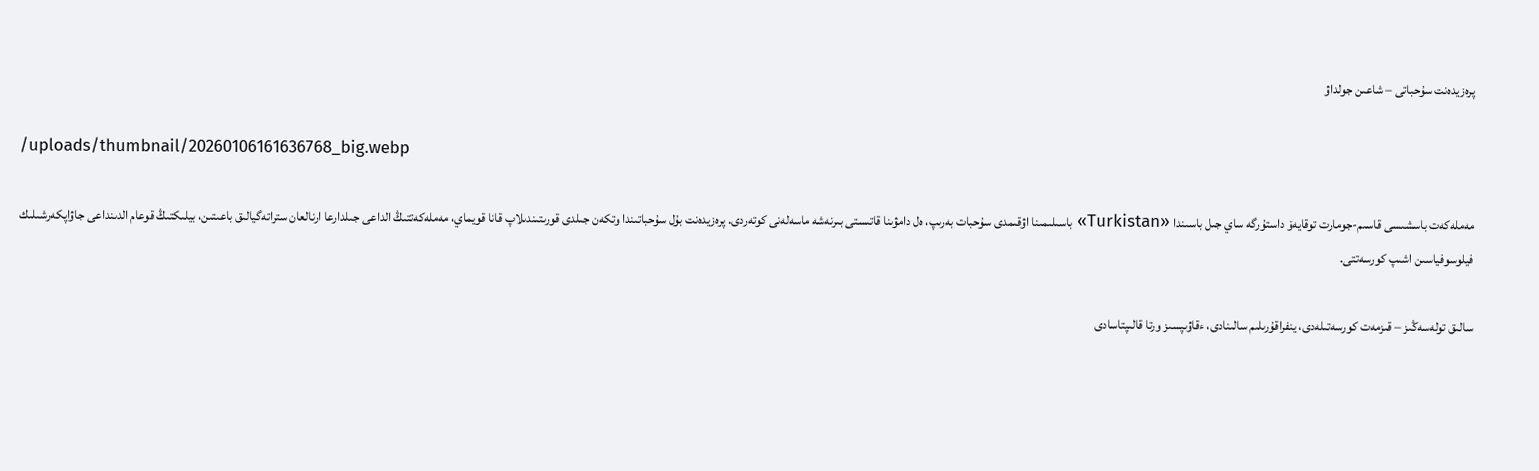پرەزيدەنت سۇحباتى – شاعىن جولداۋ

/uploads/thumbnail/20260106161636768_big.webp

مەملەكەت باسشىسى قاسىم-جومارت توقايەۆ داستۇرگە ساي جىل باسىندا «Turkistan» باسىلىمىنا اۋقىمدى سۇحبات بەرىپ، ەل دامۋىنا قاتىستى بىرنەشە ماسەلەنى كوتەردى. پرەزيدەنت بۇل سۇحباتىندا وتكەن جىلدى قورىتىندىلاپ قانا قويماي، مەملەكەتتىڭ الداعى جىلدارعا ارنالعان ستراتەگيالىق باعىتىن، بيلىكتىڭ قوعام الدىنداعى جاۋاپكەرشىلىك فيلوسوفياسىن اشىپ كورسەتتى.

سالىق تولەسەڭىز – قىزمەت كورسەتىلەدى، ينفراقۇرىلىم سالىنادى، ءقاۋىپسىز ورتا قالىپتاسادى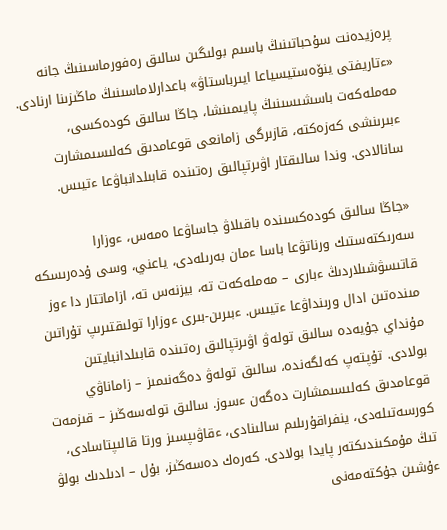پرەزيدەنت سۇحباتىنىڭ باسىم بولىگىن سالىق رەفورماسىنىڭ جانە «ءتاريفتى ينۆەستيسياعا ايىرباستاۋ» باعدارلاماسىنىڭ ماڭىزىنا ارنادى. مەملەكەت باسشىسىنىڭ پايىمىنشا، جاڭا سالىق كودەكسى، ءبىرىنشى كەزەكتە، قازىرگى زامانعى قوعامدىق كەلىسىمشارت سانالادى. وندا سالىقتار اۋىرتپالىق رەتىندە قابىلدانباۋعا ءتيىس.

«جاڭا سالىق كودەكسىندە باقىلاۋ جاساۋعا ەمەس، ءوزارا سەرىكتەستىك ورناتۋعا باسا ءمان بەرىلەدى، ياعني، وسى ۇدەرىسكە قاتىسۋشىلاردىڭ ءبارى – مەملەكەت تە، بيزنەس تە، ازاماتتار دا ءوز مىندەتىن ادال ورىنداۋعا ءتيىس. ءبىرىن-بىرى ءوزارا تولىقتىرىپ تۇراتىن مۇنداي جۇيەدە سالىق تولەۋ اۋىرتپالىق رەتىندە قابىلدانبايتىن بولادى. تۇپتەپ كەلگەندە، سالىق تولەۋ دەگەنىمىز – زاماناۋي قوعامدىق كەلىسىمشارت دەگەن ءسوز. سالىق تولەسەڭىز – قىزمەت كورسەتىلەدى، ينفراقۇرىلىم سالىنادى، ءقاۋىپسىز ورتا قالىپتاسادى، تىڭ مۇمكىندىكتەر پايدا بولادى. كەرەك دەسەڭىز، بۇل – ادىلدىك بولۋ ءۇشىن جۇكتەمەنى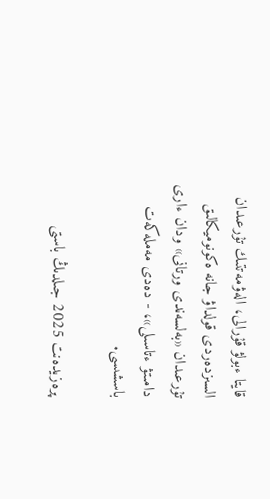قايتا ءبولۋ قۇرالى، الەۋمەتتىك تۇرعىدان السىزدەردى قولداۋ جانە ەكونوميكالىق تۇرعىدان «بەلسەندى ورتانى» ودان ءارى دامىتۋ ءتاسىلى»، - دەدى مەملەكەت باسشىسى.

پرەزيدەنت 2025 جىلدىڭ باستى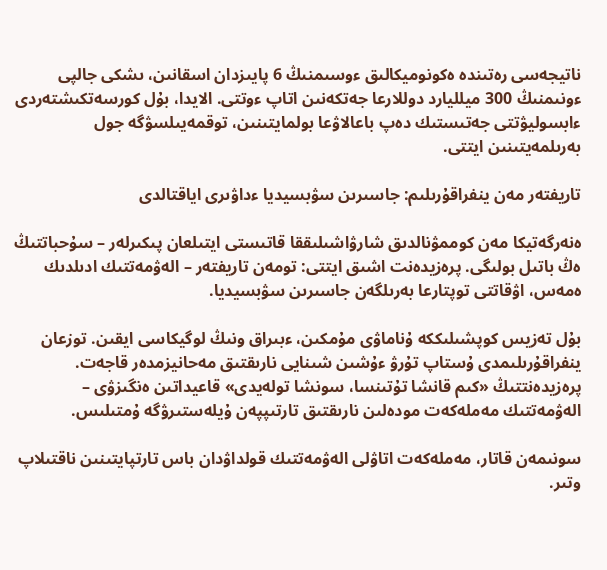ناتيجەسى رەتىندە ەكونوميكالىق ءوسىمنىڭ 6 پايىزدان اسقانىن، ىشكى جالپى ءونىمنىڭ 300 ميلليارد دوللارعا جەتكەنىن اتاپ ءوتتى. الايدا، بۇل كورسەتكىشتەردى ءابسوليۋتتى جەتىستىك دەپ باعالاۋعا بولمايتىنىن، توقمەيىلسۋگە جول بەرىلمەيتىنىن ايتتى.

تاريفتەر مەن ينفراقۇرىلىم: جاسىرىن سۋبسيديا ءداۋىرى اياقتالدى

ەنەرگەتيكا مەن كوممۋنالدىق شارۋاشىلىققا قاتىستى ايتىلعان پىكىرلەر – سۇحباتتىڭ ەڭ باتىل بولىگى. پرەزيدەنت اشىق ايتتى: تومەن تاريفتەر – الەۋمەتتىك ادىلدىك ەمەس، اۋقاتتى توپتارعا بەرىلگەن جاسىرىن سۋبسيديا.

بۇل تەزيس كوپشىلىككە ۇناماۋى مۇمكىن، ءبىراق ونىڭ لوگيكاسى ايقىن. توزعان ينفراقۇرىلىمدى ۇستاپ تۇرۋ ءۇشىن شىنايى نارىقتىق مەحانيزمدەر قاجەت. پرەزيدەنتتىڭ «كىم قانشا تۇتىنسا، سونشا تولەيدى» قاعيداتىن ەنگىزۋى – الەۋمەتتىك مەملەكەت مودەلىن نارىقتىق تارتىپپەن ۇيلەستىرۋگە ۇمتىلىس.

سونىمەن قاتار، مەملەكەت اتاۋلى الەۋمەتتىك قولداۋدان باس تارتپايتىنىن ناقتىلاپ وتىر.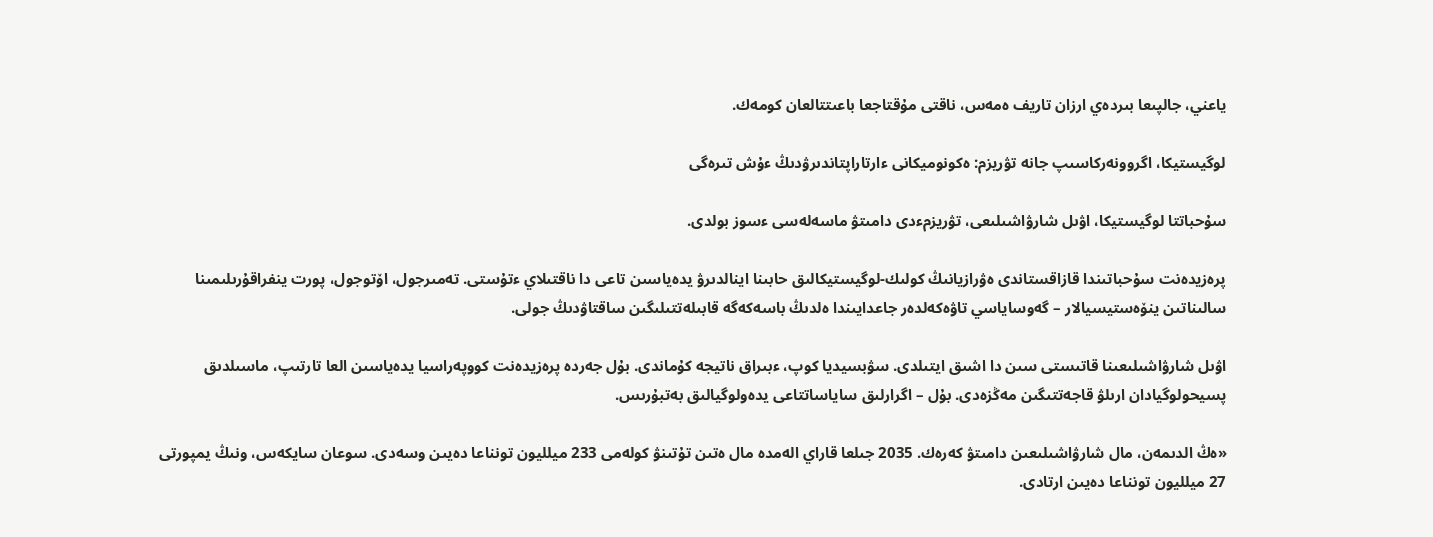ياعني، جالپىعا بىردەي ارزان تاريف ەمەس، ناقتى مۇقتاجعا باعىتتالعان كومەك.

لوگيستيكا، اگروونەركاسىپ جانە تۋريزم: ەكونوميكانى ءارتاراپتاندىرۋدىڭ ءۇش تىرەگى

سۇحباتتا لوگيستيكا، اۋىل شارۋاشىلىعى، تۋريزمءدى دامىتۋ ماسەلەسى ءسوز بولدى.

پرەزيدەنت سۇحباتىندا قازاقستاندى ەۋرازيانىڭ كولىك-لوگيستيكالىق حابىنا اينالدىرۋ يدەياسىن تاعى دا ناقتىلاي ءتۇستى. تەمىرجول، اۆتوجول، پورت ينفراقۇرىلىمىنا سالىناتىن ينۆەستيسيالار – گەوساياسي تاۋەكەلدەر جاعدايىندا ەلدىڭ باسەكەگە قابىلەتتىلىگىن ساقتاۋدىڭ جولى.

اۋىل شارۋاشىلىعىنا قاتىستى سىن دا اشىق ايتىلدى. سۋبسيديا كوپ، ءبىراق ناتيجە كۇماندى. بۇل جەردە پرەزيدەنت كووپەراسيا يدەياسىن العا تارتىپ، ماسىلدىق پسيحولوگيادان ارىلۋ قاجەتتىگىن مەڭزەدى. بۇل – اگرارلىق ساياساتتاعى يدەولوگيالىق بەتبۇرىس.

«ەڭ الدىمەن، مال شارۋاشىلىعىن دامىتۋ كەرەك. 2035 جىلعا قاراي الەمدە مال ەتىن تۇتىنۋ كولەمى 233 ميلليون تونناعا دەيىن وسەدى. سوعان سايكەس، ونىڭ يمپورتى 27 ميلليون تونناعا دەيىن ارتادى.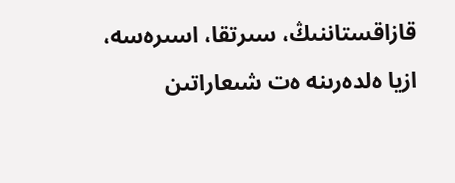قازاقستاننىڭ، سىرتقا، اسىرەسە، ازيا ەلدەرىنە ەت شىعاراتىن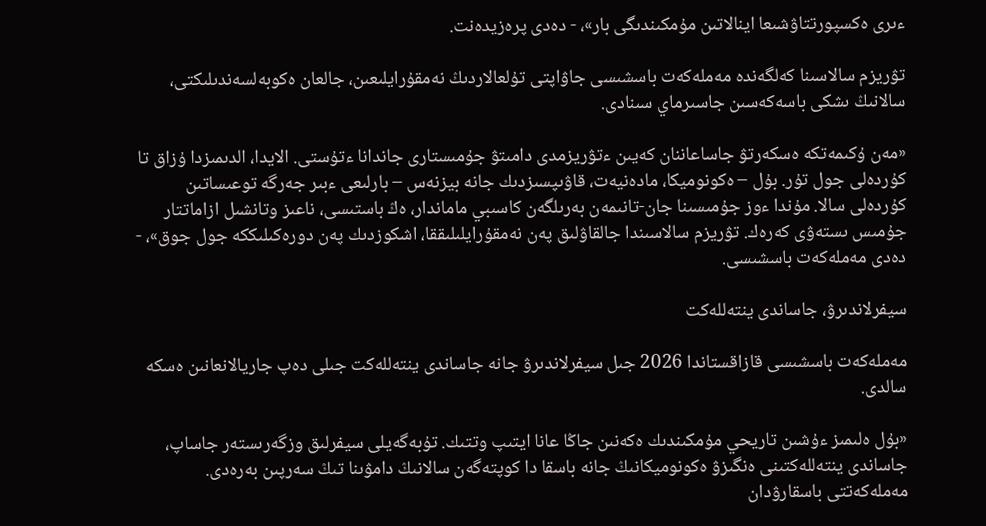ءىرى ەكسپورتتاۋشىعا اينالاتىن مۇمكىندىگى بار»، - دەدى پرەزيدەنت.

تۋريزم سالاسىنا كەلگەندە مەملەكەت باسشىسى جاۋاپتى تۇلعالاردىڭ نەمقۇرايلىعىن، جالعان ەكوبەلسەندىلىكتى، سالانىڭ ىشكى باسەكەسىن جاسىرماي سىنادى.

«مەن ۇكىمەتكە ەسكەرتۋ جاساعاننان كەيىن ءتۋريزمدى دامىتۋ جۇمىستارى جاندانا ءتۇستى. الايدا، الدىمىزدا ۇزاق تا كۇردەلى جول تۇر. بۇل – ەكونوميكا، مادەنيەت، قاۋىپسىزدىك جانە بيزنەس – بارلىعى ءبىر جەرگە توعىساتىن كۇردەلى سالا. مۇندا ءوز جۇمىسىنا جان-تانىمەن بەرىلگەن كاسىبي ماماندار، ەڭ باستىسى، ناعىز وتانشىل ازاماتتار جۇمىس ىستەۋى كەرەك. تۋريزم سالاسىندا جالقاۋلىق پەن نەمقۇرايلىلىققا، اشكوزدىك پەن دورەكىلىككە جول جوق»، - دەدى مەملەكەت باسشىسى.

سيفرلاندىرۋ، جاساندى ينتەللەكت

مەملەكەت باسشىسى قازاقستاندا 2026 جىل سيفرلاندىرۋ جانە جاساندى ينتەللەكت جىلى دەپ جاريالانعانىن ەسكە سالدى.

«بۇل ەلىمىز ءۇشىن تاريحي مۇمكىندىك ەكەنىن جاڭا عانا ايتىپ وتتىك. تۇبەگەيلى سيفرلىق وزگەرىستەر جاساپ، جاساندى ينتەللەكتىنى ەنگىزۋ ەكونوميكانىڭ جانە باسقا دا كوپتەگەن سالانىڭ دامۋىنا تىڭ سەرپىن بەرەدى. مەملەكەتتى باسقارۋدان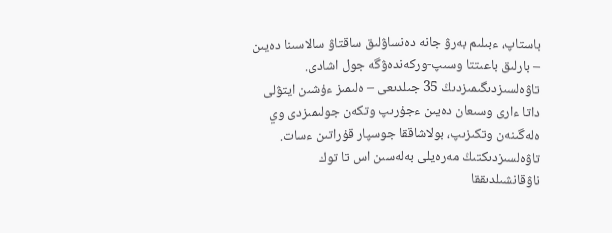باستاپ، ءبىلىم بەرۋ جانە دەنساۋلىق ساقتاۋ سالاسىنا دەيىن – بارلىق باعىتتا وسىپ-وركەندەۋگە جول اشادى. تاۋەلسىزدىگىمىزدىڭ 35 جىلدىعى – ەلىمىز ءۇشىن ايتۋلى داتا ءارى وسىعان دەيىن ءجۇرىپ وتكەن جولىمىزدى وي ەلەگىنەن وتكىزىپ، بولاشاققا جوسپار قۇراتىن ءسات. تاۋەلسىزدىكتىڭ مەرەيلى بەلەسىن اس تا توك ناۋقانشىلدىققا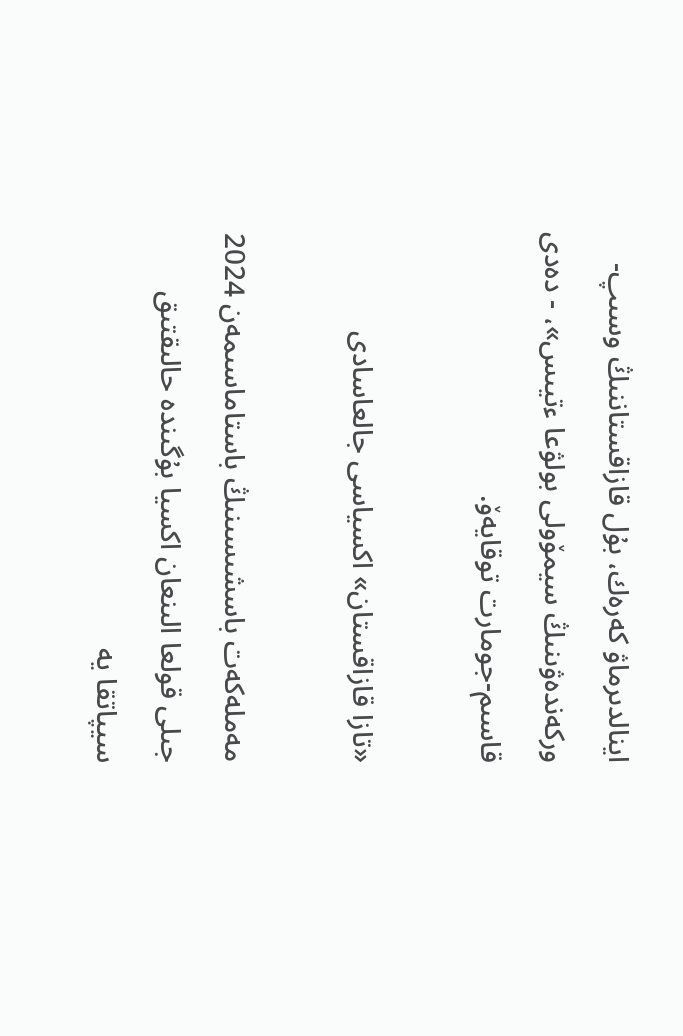اينالدىرماۋ كەرەك، بۇل قازاقستاننىڭ وسىپ-وركەندەۋىنىڭ سيمۆولى بولۋعا ءتيىس»، - دەدى قاسىم-جومارت توقايەۆ.

«تازا قازاقستان» اكسياسى جالعاسادى

مەملەكەت باسشىسىنىڭ باستاماسىمەن 2024 جىلى قولعا الىنعان اكسيا بۇگىندە حالىقتىق سيپاتقا يە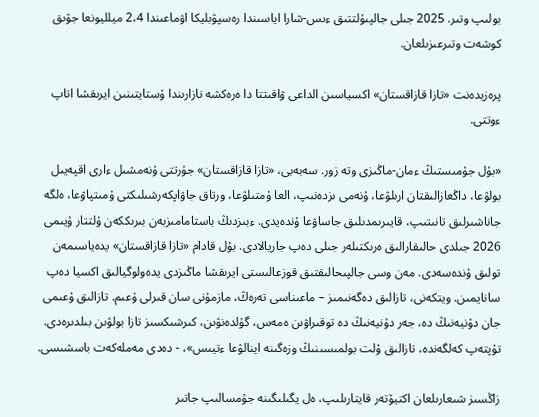بولىپ وتىر. 2025 جىلى جالپىۇلتتىق ءىس-شارا اياسىندا رەسپۋبليكا اۋماعىندا 2،4 ميلليونعا جۋىق كوشەت وتىرعىزىلعان.

پرەزيدەنت «تازا قازاقستان» اكسياسىن الداعى ۋاقىتتا دا ەرەكشە نازارىندا ۇستايتىنىن ايرىقشا اتاپ ءوتتى.

«بۇل جۇمىستىڭ ءمان-ماڭىزى وتە زور. سەبەبى، «تازا قازاقستان» جۇرتتى ۇنەمشىل ءارى اقپەيىل بولۋعا، داڭعازالىقتان ارىلۋعا، ۇنەمى ىزدەنىپ، العا ۇمتىلۋعا، ورتاق جاۋاپكەرشىلىكتى ۇمىتپاۋعا، ەلگە جاناشىرلىق تانىتىپ، قايىرىمدىلىق جاساۋعا ۇندەيدى. ءبىزدىڭ باستامامىزبەن بىرىككەن ۇلتتار ۇيىمى 2026 جىلدى حالىقارالىق ەرىكتىلەر جىلى دەپ جاريالادى. بۇل قادام «تازا قازاقستان» يدەياسىمەن تولىق ۇندەسەدى. مەن وسى جالپىحالىقتىق قوزعالىستى ايرىقشا ماڭىزدى يدەولوگيالىق اكسيا دەپ سانايمىن. ويتكەنى، تازالىق دەگەنىمىز – ماعىناسى تەرەڭ، مازمۇنى سان قىرلى ۇعىم. تازالىق ۇعىمى جان دۇنيەنىڭ دە، جەر دۇنيەنىڭ دە توقىراۋىن ەمەس، گۇلدەنۋىن، كىرشىكسىز تازا بولۋىن بىلدىرەدى. تۇپتەپ كەلگەندە، تازالىق ۇلت بولمىسىنىڭ وزەگىنە اينالۋعا ءتيىس»، - دەدى مەملەكەت باسشىسى.

زاڭسىز شىعارىلعان اكتيۆتەر قايتارىلىپ، ەل يگىلىگىنە جۇمسالىپ جاتىر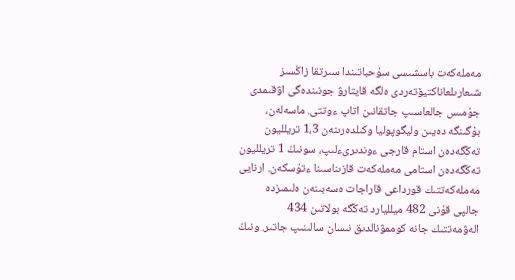مەملەكەت باسشىسى سۇحباتىندا سىرتقا زاڭسىز شىعارىلعاناكتيۆتەردى ەلگە قايتارۋ جونىندەگى اۋقىمدى جۇمىس جالعاسىپ جاتقانىن اتاپ ءوتتى. ماسەلەن، بۇگىنگە دەيىن وليگوپوليا وكىلدەرىنەن 1،3 تريلليون تەڭگەدەن استام قارجى ءوندىرىءلىپ، سونىڭ 1 تريلليون تەڭگەدەن استامى مەملەكەت قازىناسىنا ءتۇسكەن. ارنايى مەملەكەتتىك قورداعى قاراجات ەسەبىنەن ەلىمىزدە جالپى قۇنى 482 ميلليارد تەڭگە بولاتىن 434 الەۋمەتتىك جانە كوممۋنالدىق نىسان سالىنىپ جاتىر. ونىڭ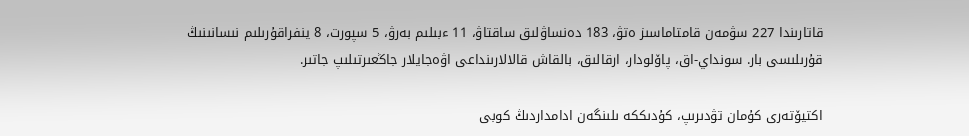قاتارىندا 227 سۋمەن قامتاماسىز ەتۋ، 183 دەنساۋلىق ساقتاۋ، 11 ءبىلىم بەرۋ، 5 سپورت، 8 ينفراقۇرىلىم نىسانىنىڭ قۇرىلىسى بار. سونداي-اق، پاۆلودار، ارقالىق، بالقاش قالالارىنداعى اۋەجايلار جاڭعىرتىلىپ جاتىر.

اكتيۆتەرى كۇمان تۋدىرىپ، كۇدىككە ىلىنگەن ادامداردىڭ كوبى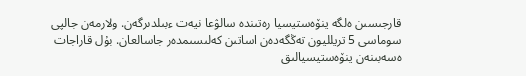قارجىسىن ەلگە ينۆەستيسيا رەتىندە سالۋعا نيەت ءبىلدىرگەن. ولارمەن جالپى سوماسى 5 تريلليون تەڭگەدەن اساتىن كەلىسىمدەر جاسالعان. بۇل قاراجات ەسەبىنەن ينۆەستيسيالىق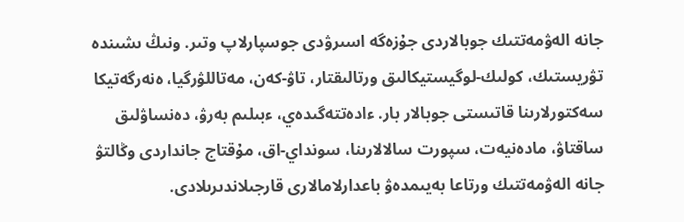جانە الەۋمەتتىك جوبالاردى جۇزەگە اسىرۋدى جوسپارلاپ وتىر. ونىڭ ىشىندە تۋريستىك، كولىك-لوگيستيكالىق ورتالىقتار، تاۋ-كەن، مەتاللۋرگيا، ەنەرگەتيكا سەكتورلارىنا قاتىستى جوبالار بار. ءادەتتەگىدەي، ءبىلىم بەرۋ، دەنساۋلىق ساقتاۋ، مادەنيەت، سپورت سالالارىنا، سونداي-اق، مۇقتاج جانداردى وڭالتۋ جانە الەۋمەتتىك ورتاعا بەيىمدەۋ باعدارلامالارى قارجىلاندىرىلادى.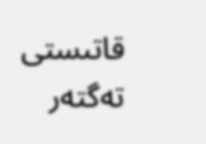قاتىستى تەگتەر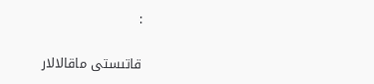:

قاتىستى ماقالالار